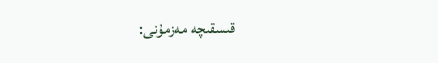قىسقىچە مەزمۇنى: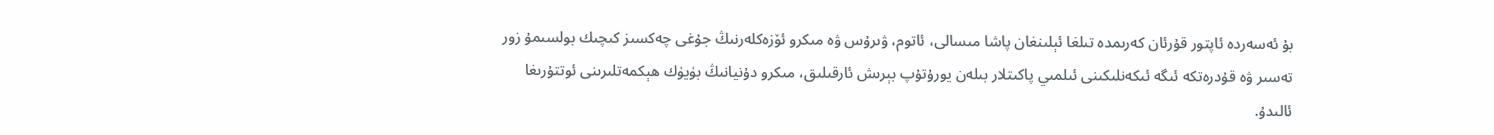بۇ ئەسەردە ئاپتور قۇرئان كەرىمدە تىلغا ئېلىنغان پاشا مىسالى، ئاتوم، ۋىرۇس ۋە مىكرو ئۆزەكلەرنىڭ جۇغى چەكسىز كىچىك بولسىمۇ زور تەسىر ۋە قۇدرەتكە ئىگە ئىكەنلىكىنى ئىلمىي پاكىتلار بىلەن يورۇتۇپ بېرىش ئارقىلىق، مىكرو دۇنيانىڭ بۈيۈك ھېكمەتلىرىنى ئوتتۇرىغا ئالىدۇ.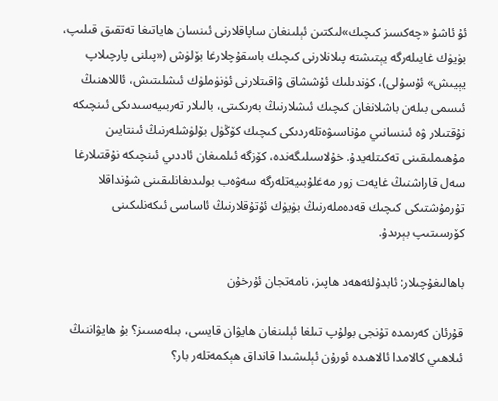ئۇ ئاشۇ «چەكسىز كىچىك»لىكتىن ئېلىنغان ساپاقلارنى ئىنسان ھاياتىغا تەتقىق قىلىپ، بۈيۈك غايىلەرگە يېتىشتە پىلانلارنى كىچىك باسقۇچلارغا بۆلۈش («پىلنى پارچىلاپ يېيىش» ئۇسۇلى)، كۈندىلىك ئۇششاق ۋاقىتلارنى ئۈنۈملۈك ئىشلىتىش، ئاللاھنىڭ ئىسمى بىلەن باشلانغان كىچىك ئىشلارنىڭ بەرىكىتى، بالىلار تەربىيەسىدىكى ئىنچىكە نۇقتىلار ۋە ئىنسانىي مۇناسىۋەتلەردىكى كىچىك كۆڭۈل بۆلۈشلەرنىڭ ئىنتايىن مۇھىملىقىنى تەكىتلەيدۇ. خۇلاسىلىگەندە، كۆزگە ئىلمىغان ئاددىي ئىنچىكە نۇقتىلارغا سەل قاراشنىڭ غايەت زور مەغلۇبىيەتلەرگە سەۋەب بولىدىغانلىقىنى شۇنداقلا تۇرمۇشتىكى كىچىك قەدەملەرنىڭ بۈيۈك ئۇتۇقلارنىڭ ئاساسى ئىكەنلىكىنى كۆرسىتىپ بېرىدۇ.

باھالىغۇچىلار: ئابدۇلئەھەد ھاپىز، نامەتجان ئۇرخۇن

قۇرئان كەرىمدە تۇنجى بولۇپ تىلغا ئېلىنغان ھايۋان قايسى، بىلەمسىز؟ بۇ ھايۋاننىڭ ئىلاھىي كالامدا ئالاھىدە ئورۇن ئېلىشىدا قانداق ھېكمەتلەر بار؟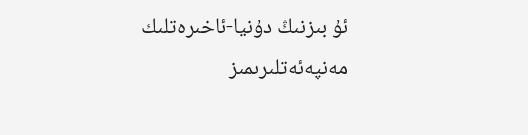ئۇ بىزنىڭ دۇنيا-ئاخىرەتلىك مەنپەئەتلىرىمىز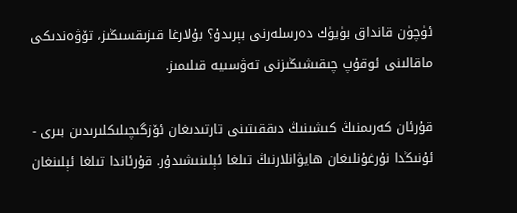ئۈچۈن قانداق بۈيۈك دەرسلەرنى بېرىدۇ؟ بۇلارغا قىزىقسىڭىز، تۆۋەندىكى ماقالىنى ئوقۇپ چىقىشىڭىزنى تەۋسىيە قىلىمىز.

قۇرئان كەرىمنىڭ كىشىنىڭ دىققىتىنى تارتىدىغان ئۆزگىچىلىكلىرىدىن بىرى - ئۇنىڭدا نۇرغۇنلىغان ھايۋانلارنىڭ تىلغا ئېلىنىشىدۇر. قۇرئاندا تىلغا ئېلىنغان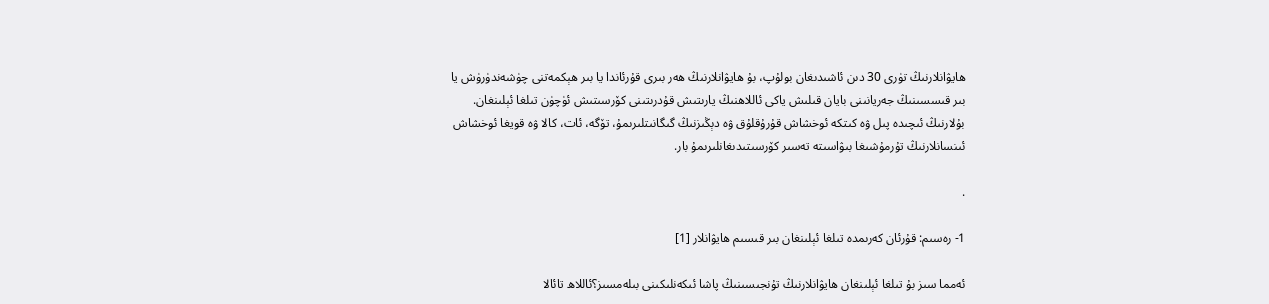ھايۋانلارنىڭ تۈرى 30 دىن ئاشىدىغان بولۇپ، بۇ ھايۋانلارنىڭ ھەر بىرى قۇرئاندا يا بىر ھېكمەتنى چۈشەندۈرۈش يا بىر قىسسىنىڭ جەريانىنى بايان قىلىش ياكى ئاللاھنىڭ يارىتىش قۇدرىتىنى كۆرسىتىش ئۈچۈن تىلغا ئېلىنغان. بۇلارنىڭ ئىچىدە پىل ۋە كىتكە ئوخشاش قۇرۇقلۇق ۋە دېڭىزنىڭ گىگانىتلىرىمۇ، تۆگە، ئات، كالا ۋە قويغا ئوخشاش ئىنسانلارنىڭ تۇرمۇشىغا بىۋاسىتە تەسىر كۆرسىتىدىغانلىرىمۇ بار.

.

1- رەسىم: قۇرئان كەرىمدە تىلغا ئېلىنغان بىر قىسىم ھايۋانلار [1]

ئەمما سىز بۇ تىلغا ئېلىنغان ھايۋانلارنىڭ تۇنجىسىنىڭ پاشا ئىكەنلىكىنى بىلەمسىز؟ئاللاھ تائالا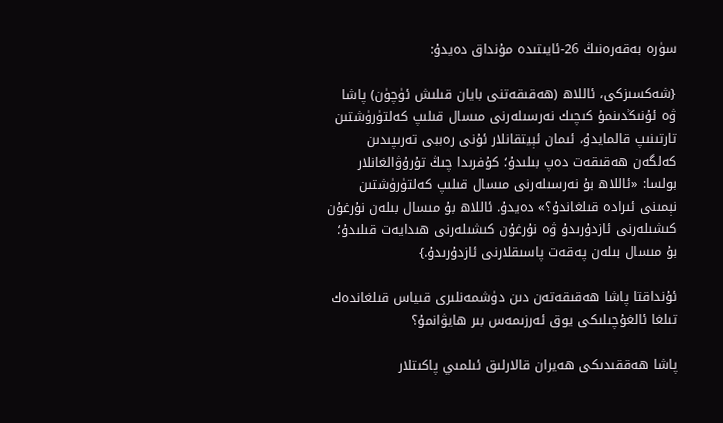سۈرە بەقەرەنىڭ 26-ئايىتىدە مۇنداق دەيدۇ:

{شەكسىزكى، ئاللاھ (ھەقىقەتنى بايان قىلىش ئۈچۈن) پاشا ۋە ئۇنىڭدىنمۇ كىچىك نەرسىلەرنى مىسال قىلىپ كەلتۈرۈشتىن تارتىنىپ قالمايدۇ، ئىمان ئېيتقانلار ئۇنى رەببى تەرىپىدىن كەلگەن ھەقىقەت دەپ بىلىدۇ؛ كۇفرىدا چىڭ تۇرۇۋالغانلار بولسا: «ئاللاھ بۇ نەرسىلەرنى مىسال قىلىپ كەلتۈرۈشتىن نېمىنى ئىرادە قىلغاندۇ؟» دەيدۇ. ئاللاھ بۇ مىسال بىلەن نۇرغۇن كىشىلەرنى ئازدۇرىدۇ ۋە نۇرغۇن كىشىلەرنى ھىدايەت قىلىدۇ؛ بۇ مىسال بىلەن پەقەت پاسىقلارنى ئازدۇرىدۇ.}

ئۇنداقتا پاشا ھەقىقەتەن دىن دۈشمەنلىرى قىياس قىلغاندەك تىلغا ئالغۇچىلىكى يوق ئەرزىمەس بىر ھايۋانمۇ؟

پاشا ھەققىدىكى ھەيران قالارلىق ئىلمىي پاكىتلار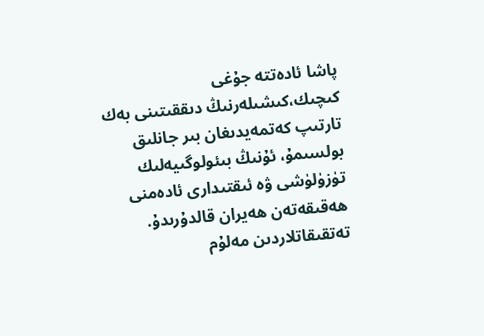پاشا ئادەتتە جۇغى كىچىك،كىشىلەرنىڭ دىققىتىنى بەك تارتىپ كەتمەيدىغان بىر جانلىق بولسىمۇ، ئۇنىڭ بىئولوگىيەلىك تۈزۈلۈشى ۋە ئىقتىدارى ئادەمنى ھەقىقەتەن ھەيران قالدۇرىدۇ. تەتقىقاتلاردىن مەلۇم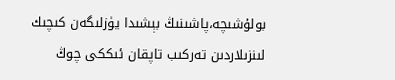بولۇشىچە،پاشىنىڭ بېشىدا يۈزلىگەن كىچىك لىنزىلاردىن تەركىب تاپقان ئىككى چوڭ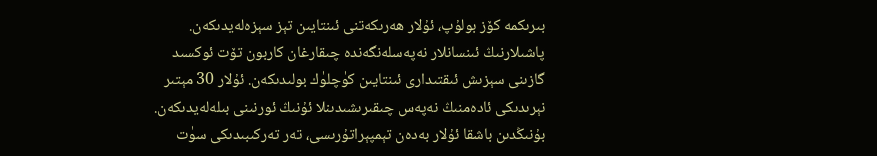بىرىكمە كۆز بولۇپ، ئۇلار ھەرىكەتنى ئىنتايىن تېز سېزەلەيدىكەن. پاشىلارنىڭ ئىنسانلار نەپەسلەنگەندە چىقارغان كاربون تۆت ئوكسىد گازىنى سېزىش ئىقتىدارى ئىنتايىن كۈچلۈك بولىدىكەن. ئۇلار 30 مېتىر نېرىدىكى ئادەمنىڭ نەپەس چىقىرىشىدىنلا ئۇنىڭ ئورنىنى بىلەلەيدىكەن. بۇنىڭدىن باشقا ئۇلار بەدەن تېمپېراتۇرىسى، تەر تەركىبىدىكى سۈت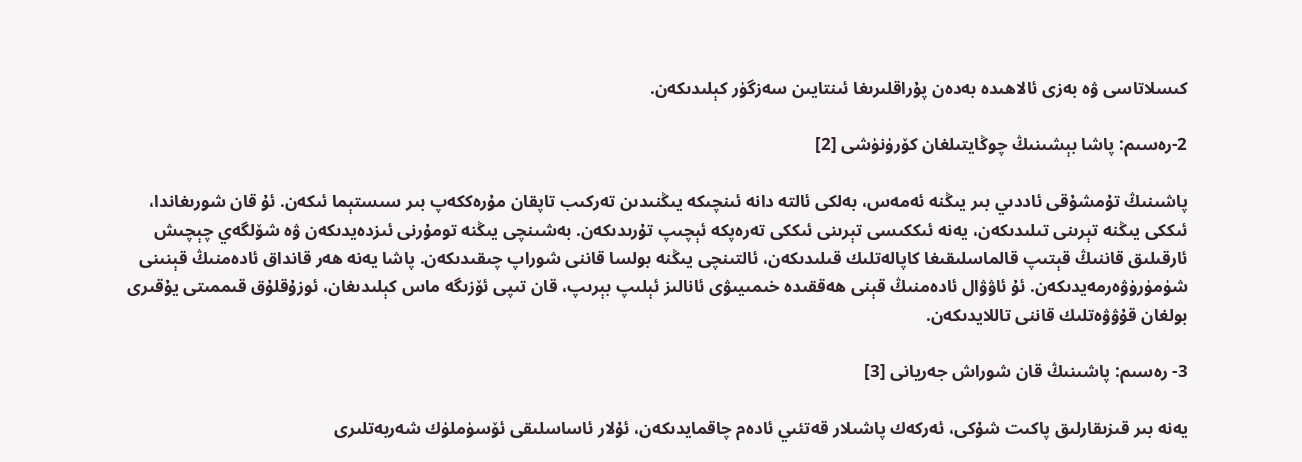كىسلاتاسى ۋە بەزى ئالاھىدە بەدەن پۇراقلىرىغا ئىنتايىن سەزگۈر كېلىدىكەن.

2-رەسىم: پاشا بېشىنىڭ چوڭايتىلغان كۆرۈنۈشى [2]

پاشىنىڭ تۇمشۇقى ئاددىي بىر يىڭنە ئەمەس، بەلكى ئالتە دانە ئىنچىكە يىڭنىدىن تەركىب تاپقان مۇرەككەپ بىر سىستېما ئىكەن. ئۇ قان شورىغاندا، ئىككى يىڭنە تېرىنى تىلىدىكەن، يەنە ئىككىسى تېرىنى ئىككى تەرەپكە ئېچىپ تۇرىدىكەن. بەشىنچى يىڭنە تومۇرنى ئىزدەيدىكەن ۋە شۆلگەي چېچىش ئارقىلىق قاننىڭ قېتىپ قالماسلىقىغا كاپالەتلىك قىلىدىكەن، ئالتىنچى يىڭنە بولسا قاننى شوراپ چىقىدىكەن. پاشا يەنە ھەر قانداق ئادەمنىڭ قېنىنى شۈمۈرۈۋەرمەيدىكەن. ئۇ ئاۋۋال ئادەمنىڭ قېنى ھەققىدە خىمىيىۋى ئانالىز ئېلىپ بېرىپ، قان تىپى ئۆزىگە ماس كېلىدىغان، ئوزۇقلۇق قىممىتى يۇقىرى بولغان قۇۋۋەتلىك قاننى تاللايدىكەن.

3- رەسىم: پاشىنىڭ قان شوراش جەريانى [3]

يەنە بىر قىزىقارلىق پاكىت شۇكى، ئەركەك پاشىلار قەتئىي ئادەم چاقمايدىكەن، ئۇلار ئاساسلىقى ئۆسۈملۈك شەربەتلىرى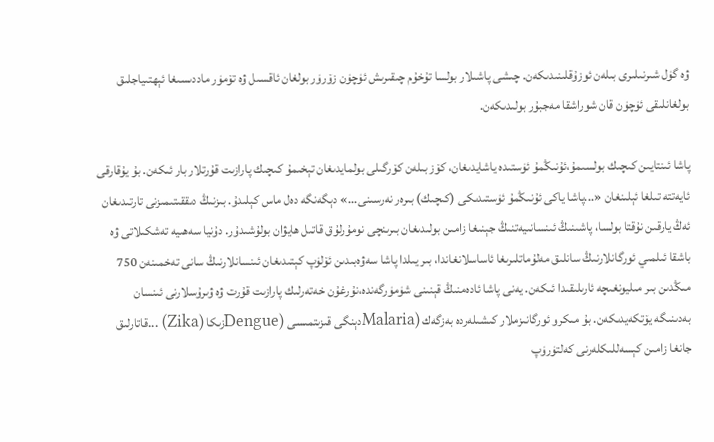ۋە گۈل شىرنىلىرى بىلەن ئوزۇقلىنىدىكەن. چىشى پاشىلار بولسا تۇخۇم چىقىرىش ئۈچۈن زۆرۈر بولغان ئاقسىل ۋە تۆمۈر ماددىسىغا ئېھتىياجلىق بولغانلىقى ئۈچۈن قان شوراشقا مەجبۇر بولىدىكەن.

پاشا ئىنتايىن كىچىك بولسىمۇ،ئۇنىڭمۇ ئۈستىدە ياشايدىغان، كۆز بىلەن كۆرگىلى بولمايدىغان تېخىمۇ كىچىك پارازىت قۇرتلار بار ئىكەن. بۇ يۇقارقى ئايەتتە تىلغا ئېلىنغان «...پاشا ياكى ئۇنىڭمۇ ئۈستىدىكى (كىچىك) بىرەر نەرسىنى...» دېگەنگە دەل ماس كېلىدۇ. بىزنىڭ دىققىتىمىزنى تارتىدىغان ئەڭ يارقىن نۇقتا بولسا، پاشىنىڭ ئىنسانىيەتنىڭ جېنىغا زامىن بولىدىغان بىرىنچى نومۇرلۇق قاتىل ھايۋان بولۇشىدۇر. دۇنيا سەھىيە تەشكىلاتى ۋە باشقا ئىلمىي ئورگانلارنىڭ سانلىق مەلۇماتلىرىغا ئاساسلانغاندا، بىر يىلدا پاشا سەۋەبىدىن ئۆلۈپ كېتىدىغان ئىنسانلارنىڭ سانى تەخمىنەن 750 مىڭدىن بىر مىليونغىچە ئارىلىقىدا ئىكەن. يەنى پاشا ئادەمنىڭ قېنىنى شۈمۈرگەندە،نۇرغۇن خەتەرلىك پارازىت قۇرت ۋە ۋىرۇسلارنى ئىنسان بەدىنىگە يۆتكەيدىكەن. بۇ مىكرو ئورگانىزملار كىشىلەردە بەزگەك (Malariaدېنگى قىزىتمىسى (Dengueزىكا (Zika) ...قاتارلىق جانغا زامىن كېسەللىكلەرنى كەلتۈرۈپ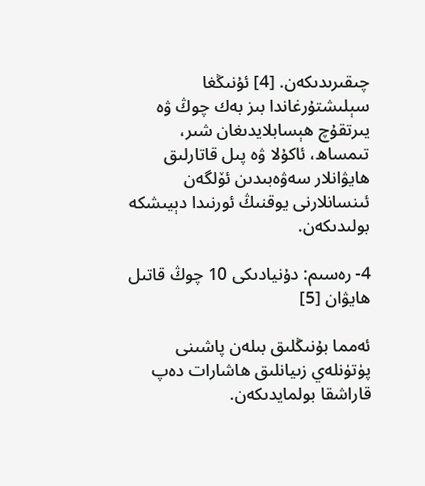چىقىرىدىكەن. [4] ئۇنىڭغا سېلىشتۇرغاندا بىز بەك چوڭ ۋە يىرتقۇچ ھېسابلايدىغان شىر، تىمساھ، ئاكۇلا ۋە پىل قاتارلىق ھايۋانلار سەۋەبىدىن ئۆلگەن ئىنسانلارنى يوقنىڭ ئورنىدا دېيىشكە بولىدىكەن.

4- رەسىم: دۇنيادىكى 10 چوڭ قاتىل ھايۋان [5]

ئەمما بۇنىڭلىق بىلەن پاشىنى پۈتۈنلەي زىيانلىق ھاشارات دەپ قاراشقا بولمايدىكەن.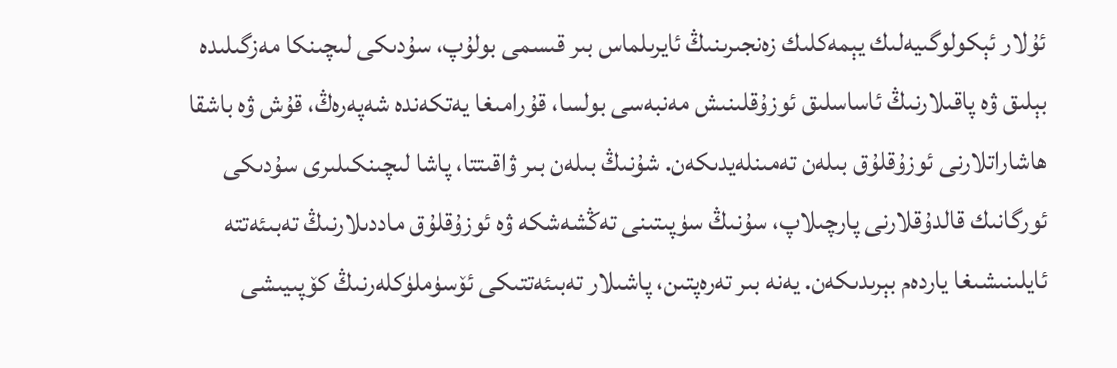ئۇلار ئېكولوگىيەلىك يېمەكلىك زەنجىرىنىڭ ئايرىلماس بىر قىسمى بولۇپ، سۇدىكى لىچىنكا مەزگىلىدە بېلىق ۋە پاقىلارنىڭ ئاساسلىق ئوزۇقلىنىش مەنبەسى بولسا، قۇرامىغا يەتكەندە شەپەرەڭ، قۇش ۋە باشقا ھاشاراتلارنى ئوزۇقلۇق بىلەن تەمىنلەيدىكەن. شۇنىڭ بىلەن بىر ۋاقىتتا، پاشا لىچىنكىلىرى سۇدىكى ئورگانىك قالدۇقلارنى پارچىلاپ، سۇنىڭ سۈپىتىنى تەڭشەشكە ۋە ئوزۇقلۇق ماددىلارنىڭ تەبىئەتتە ئايلىنىشىغا ياردەم بېرىدىكەن. يەنە بىر تەرەپتىن، پاشىلار تەبىئەتتىكى ئۆسۈملۈكلەرنىڭ كۆپىيىشى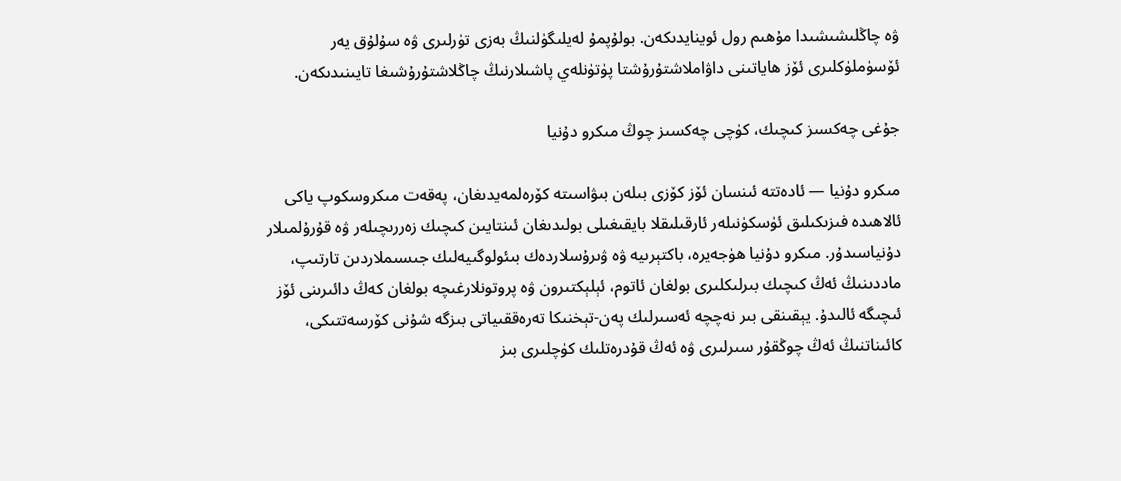ۋە چاڭلىشىشىدا مۇھىم رول ئوينايدىكەن. بولۇپمۇ لەيلىگۈلنىڭ بەزى تۈرلىرى ۋە سۇلۇق يەر ئۆسۈملۈكلىرى ئۆز ھاياتىنى داۋاملاشتۇرۇشتا پۈتۈنلەي پاشىلارنىڭ چاڭلاشتۇرۇشىغا تايىنىدىكەن.

جۇغى چەكسىز كىچىك، كۈچى چەكسىز چوڭ مىكرو دۇنيا

مىكرو دۇنيا — ئادەتتە ئىنسان ئۆز كۆزى بىلەن بىۋاسىتە كۆرەلمەيدىغان، پەقەت مىكروسكوپ ياكى ئالاھىدە فىزىكىلىق ئۈسكۈنىلەر ئارقىلىقلا بايقىغىلى بولىدىغان ئىنتايىن كىچىك زەررىچىلەر ۋە قۇرۇلمىلار دۇنياسىدۇر. مىكرو دۇنيا ھۈجەيرە، باكتېرىيە ۋە ۋىرۇسلاردەك بىئولوگىيەلىك جىسىملاردىن تارتىپ، ماددىنىڭ ئەڭ كىچىك بىرلىكلىرى بولغان ئاتوم، ئېلېكتىرون ۋە پروتونلارغىچە بولغان كەڭ دائىرىنى ئۆز ئىچىگە ئالىدۇ. يېقىنقى بىر نەچچە ئەسىرلىك پەن-تېخنىكا تەرەققىياتى بىزگە شۇنى كۆرسەتتىكى، كائىناتنىڭ ئەڭ چوڭقۇر سىرلىرى ۋە ئەڭ قۇدرەتلىك كۈچلىرى بىز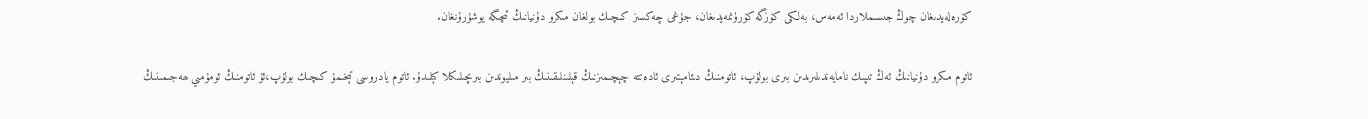كۆرەلەيدىغان چوڭ جىسىملاردا ئەمەس، بەلكى كۆزگە كۆرۈنمەيدىغان، جۇغى چەكسىز كىچىك بولغان مىكرو دۇنيانىڭ ئىچىگە يوشۇرۇنغان.

ئاتوم مىكرو دۇنيانىڭ ئەڭ تىپىك نامايەندىلىرىدىن بىرى بولۇپ، ئاتومنىڭ دىئامېتىرى ئادەتتە چېچىمىزنىڭ قېلىنلىقىنىڭ بىر مىليوندىن بىرىچىلىكلا كېلىدۇ. ئاتوم يادروسى تېخىمۇ كىچىك بولۇپ،ئۇ ئاتومنىڭ ئومۇمىي ھەجىمىنىڭ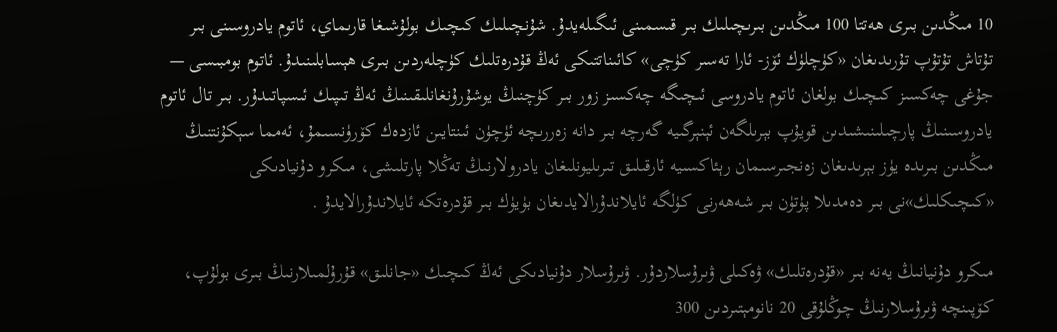10 مىڭدىن بىرى ھەتتا 100 مىڭدىن بىرىچىلىك بىر قىسمىنى ئىگىلەيدۇ. شۇنچىلىك كىچىك بولۇشىغا قارىماي، ئاتوم يادروسىنى بىر تۇتاش تۇتۇپ تۇرىدىغان «كۈچلۈك ئۆز- ئارا تەسىر كۈچى» كائىناتتىكى ئەڭ قۇدرەتلىك كۈچلەردىن بىرى ھېسابلىنىدۇ. ئاتوم بومبىسى — جۇغى چەكسىز كىچىك بولغان ئاتوم يادروسى ئىچىگە چەكسىز زور بىر كۈچنىڭ يوشۇرۇنغانلىقىنىڭ ئەڭ تىپىك ئىسپاتىدۇر. بىر تال ئاتوم يادروسىنىڭ پارچىلىنىشىدىن قويۇپ بېرىلگەن ئېنېرگىيە گەرچە بىر دانە زەررىچە ئۈچۈن ئىنتايىن ئازدەك كۆرۈنسىمۇ، ئەمما سېكۇنتنىڭ مىڭدىن بىرىدە يۈز بېرىدىغان زەنجىرسىمان رېئاكسىيە ئارقىلىق تىرىليونلىغان يادرولارنىڭ تەڭلا پارتلىشى، مىكرو دۇنيادىكى «كىچىكلىك»نى بىر دەمدىلا پۈتۈن بىر شەھەرنى كۈلگە ئايلاندۇرالايدىغان بۈيۈك بىر قۇدرەتكە ئايلاندۇرالايدۇ .

مىكرو دۇنيانىڭ يەنە بىر «قۇدرەتلىك» ۋەكىلى ۋىرۇسلاردۇر. ۋىرۇسلار دۇنيادىكى ئەڭ كىچىك «جانلىق» قۇرۇلمىلارنىڭ بىرى بولۇپ، كۆپىنچە ۋىرۇسلارنىڭ چوڭلۇقى 20 نانومېتىردىن 300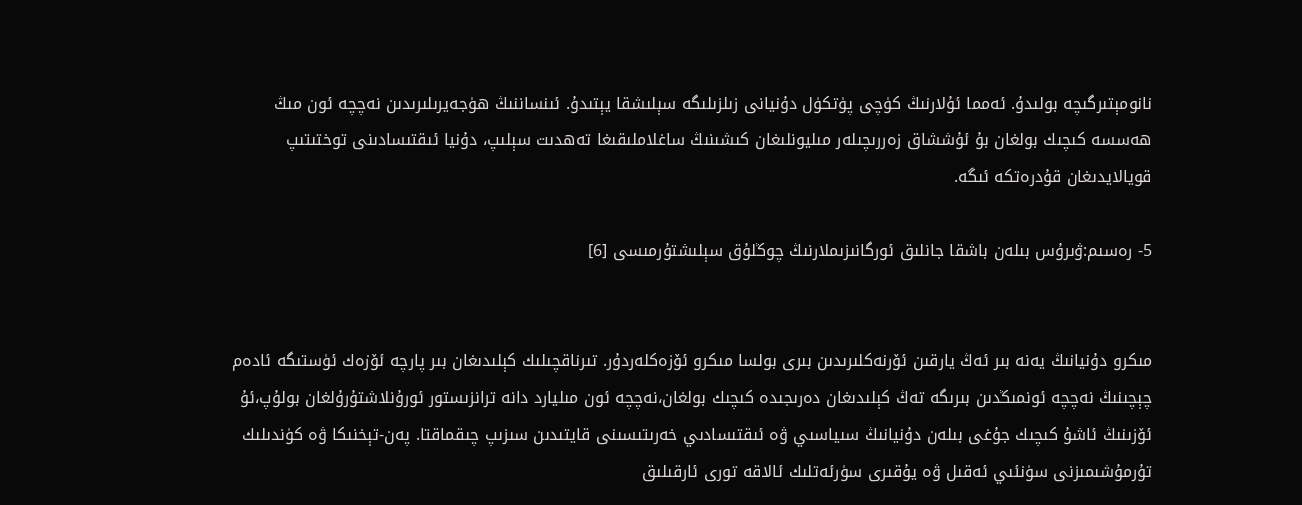نانومېتىرگىچە بولىدۇ. ئەمما ئۇلارنىڭ كۈچى پۈتكۈل دۇنيانى زىلزىلىگە سېلىشقا يېتىدۇ. ئىنساننىڭ ھۈجەيرىلىرىدىن نەچچە ئون مىڭ ھەسسە كىچىك بولغان بۇ ئۇششاق زەررىچىلەر مىليونلىغان كىشىنىڭ ساغلاملىقىغا تەھدىت سېلىپ، دۇنيا ئىقتىسادىنى توختىتىپ قويالايدىغان قۇدرەتكە ئىگە.

5- رەسىم:ۋىرۇس بىلەن باشقا جانلىق ئورگانىزىملارنىڭ چوڭلۇق سېلىشتۇرمىسى [6]


مىكرو دۇنيانىڭ يەنە بىر ئەڭ يارقىن ئۆرنەكلىرىدىن بىرى بولسا مىكرو ئۆزەكلەردۇر. تىرناقچىلىك كېلىدىغان بىر پارچە ئۆزەك ئۈستىگە ئادەم چېچىنىڭ نەچچە ئونمىڭدىن بىرىگە تەڭ كېلىدىغان دەرىجىدە كىچىك بولغان،نەچچە ئون مىليارد دانە ترانزىستور ئورۇنلاشتۇرۇلغان بولۇپ،ئۇ ئۆزىنىڭ ئاشۇ كىچىك جۇغى بىلەن دۇنيانىڭ سىياسىي ۋە ئىقتىسادىي خەرىتىسىنى قايتىدىن سىزىپ چىقماقتا. پەن-تېخنىكا ۋە كۈندىلىك تۇرمۇشىمىزنى سۈنئىي ئەقىل ۋە يۇقىرى سۈرئەتلىك ئالاقە تورى ئارقىلىق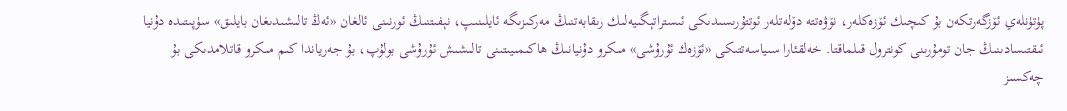پۈتۈنلەي ئۆزگەرتكەن بۇ كىچىك ئۆزەكلەر، نۆۋەتتە دۆلەتلەر ئوتتۇرىسىدىكى ئىستراتېگىيەلىك رىقابەتنىڭ مەركىزىگە ئايلىنىپ، نېفىتنىڭ ئورنىنى ئالغان «ئەڭ تالىشىدىغان بايلىق» سۈپىتىدە دۇنيا ئىقتىسادىنىڭ جان تومۇرىنى كونترول قىلماقتا. خەلقئارا سىياسەتتىكى «ئۆزەك ئۇرۇشى» مىكرو دۇنيانىڭ ھاكىمىيىتىنى تالىشىش ئۇرۇشى بولۇپ، بۇ جەرياندا كىم مىكرو قاتلامدىكى بۇ چەكسىز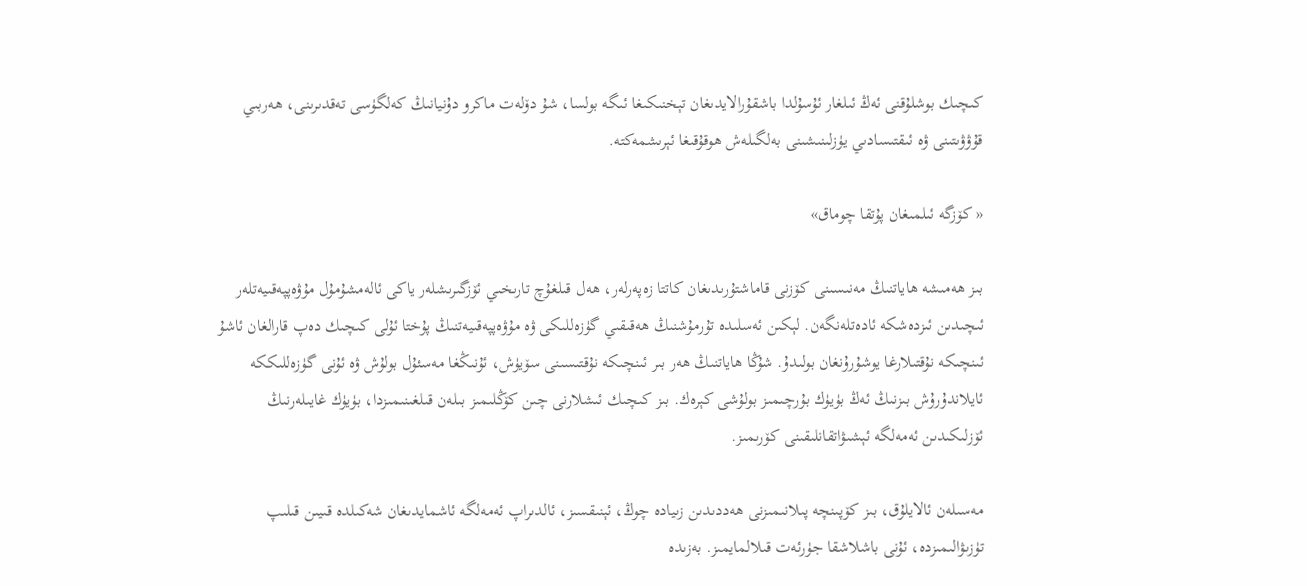كىچىك بوشلۇقنى ئەڭ ئىلغار ئۇسۇلدا باشقۇرالايدىغان تېخنىكىغا ئىگە بولسا، شۇ دۆلەت ماكرو دۇنيانىڭ كەلگۈسى تەقدىرىنى، ھەربىي قۇۋۋىتىنى ۋە ئىقتىسادىي يۈزلىنىشىنى بەلگىلەش ھوقۇقىغا ئېرىشمەكتە.

« كۆزگە ئىلمىغان پۇتقا چوماق»

بىز ھەمىشە ھاياتنىڭ مەنىسىنى كۆزنى قاماشتۇرىدىغان كاتتا زەپەرلەر، ھەل قىلغۇچ تارىخىي ئۆزگىرىشلەر ياكى ئالەمشۇمۇل مۇۋەپپەقىيەتلەر ئىچىدىن ئىزدەشكە ئادەتلەنگەن. لېكىن ئەسلىدە تۇرمۇشنىڭ ھەقىقىي گۈزەللىكى ۋە مۇۋەپپەقىيەتنىڭ پۇختا ئۇلى كىچىك دەپ قارالغان ئاشۇ ئىنچىكە نۇقتىلارغا يوشۇرۇنغان بولىدۇ. شۇڭا ھاياتنىڭ ھەر بىر ئىنچىكە نۇقتىسىنى سۆيۈش، ئۇنىڭغا مەسئۇل بولۇش ۋە ئۇنى گۈزەللىككە ئايلاندۇرۇش بىزنىڭ ئەڭ بۈيۈك بۇرچىمىز بولۇشى كېرەك. بىز كىچىك ئىشلارنى چىن كۆڭلىمىز بىلەن قىلغىنىمىزدا، بۈيۈك غايىلەرنىڭ ئۆزلىكىدىن ئەمەلگە ئېشىۋاتقانلىقىنى كۆرىمىز.

مەسىلەن ئالايلۇق، بىز كۆپىنچە پىلانىمىزنى ھەددىدىن زىيادە چوڭ، ئېنىقسىز، ئالدىراپ ئەمەلگە ئاشمايدىغان شەكىلدە قىيىن قىلىپ تۈزىۋالىمىزدە، ئۇنى باشلاشقا جۈرئەت قىلالمايمىز. بەزىدە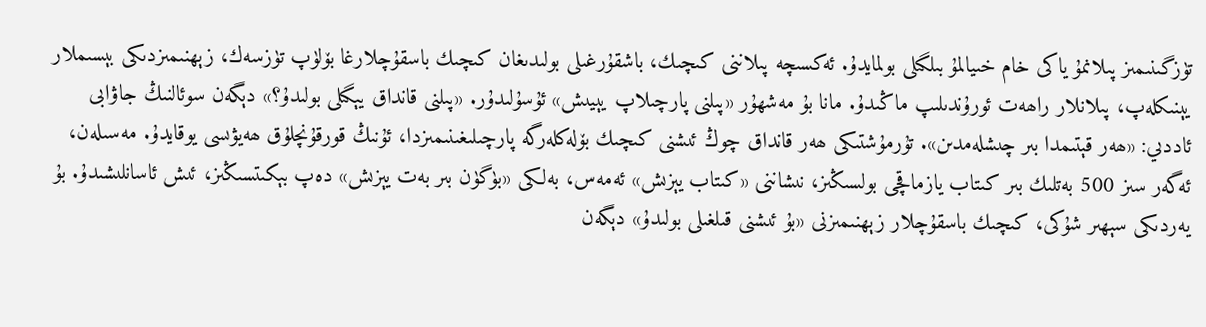تۈزگىنىمىز پىلانمۇ ياكى خام خىيالمۇ بىلگىلى بولمايدۇ. ئەكسىچە پىلاننى كىچىك، باشقۇرغىلى بولىدىغان كىچىك باسقۇچلارغا بۆلۈپ تۈزسەك، زېھنىمىزدىكى بېسىملار يېنىكلەپ، پىلانلار راھەت ئورۇندىلىپ ماڭىدۇ. مانا بۇ مەشھۇر «پىلنى پارچىلاپ يېيىش» ئۇسۇلىدۇر. «پىلنى قانداق يېگىلى بولىدۇ؟» دېگەن سوئالنىڭ جاۋابى ئاددىي: «ھەر قېتىمدا بىر چىشلەمدىن». تۇرمۇشتىكى ھەر قانداق چوڭ ئىشنى كىچىك بۆلەكلەرگە پارچىلىغىنىمىزدا، ئۇنىڭ قورقۇنچلۇق ھەيۋىسى يوقايدۇ. مەسىلەن، ئەگەر سىز 500 بەتلىك بىر كىتاب يازماقچى بولسىڭىز، نىشاننى «كىتاب يېزىش» ئەمەس، بەلكى «بۈگۈن بىر بەت يېزىش» دەپ بېكىتسىڭىز، ئىش ئاسانلىشىدۇ. بۇ يەردىكى سېھىر شۇكى، كىچىك باسقۇچلار زېھنىمىزنى «بۇ ئىشنى قىلغىلى بولىدۇ» دېگەن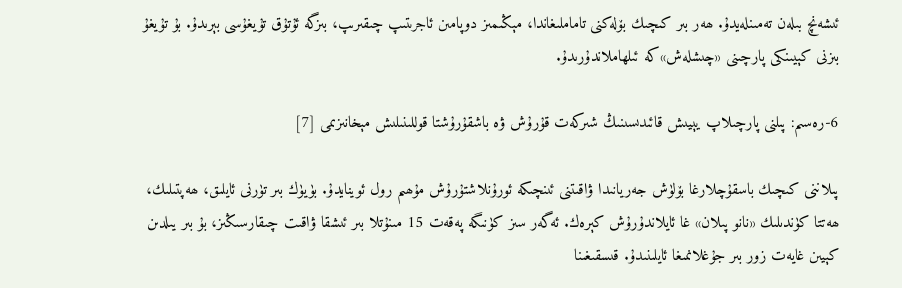ئىشەنچ بىلەن تەمىنلەيدۇ. ھەر بىر كىچىك بۆلەكنى تاماملىغاندا، مېڭىمىز دوپامىن ئاجرىتىپ چىقىرىپ، بىزگە ئۇتۇق تۇيغۇسى بېرىدۇ. بۇ تۇيغۇ بىزنى كېيىنكى پارچىنى «چىشلەش»كە ئىلھاملاندۇرىدۇ.

6-رەسىم: پىلنى پارچىلاپ يېيىش قائىدىسىنىڭ شىركەت قۇرۇش ۋە باشقۇرۇشتا قوللىنىلىش مېخانىزىمى [7]

پىلاننى كىچىك باسقۇچلارغا بۆلۈش جەريانىدا ۋاقىتنى ئىنچىكە ئورۇنلاشتۇرۇش مۇھىم رول ئوينايدۇ. بۈيۈك بىر تۈرنى ئايلىق، ھەپتىلىك، ھەتتا كۈندىلىك «نانو پىلان» غا ئايلاندۇرۇش كېرەك. ئەگەر سىز كۈنىگە پەقەت 15 مىنۇتلا بىر ئىشقا ۋاقىت چىقارسىڭىز، بۇ بىر يىلدىن كېيىن غايەت زور بىر جۇغلانمىغا ئايلىنىدۇ. قىسقىغىنا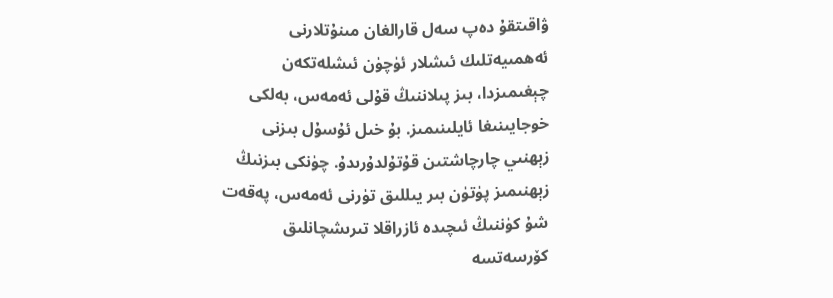ۋاقىتقۇ دەپ سەل قارالغان مىنۇتلارنى ئەھمىيەتلىك ئىشلار ئۈچۈن ئىشلەتكەن چېغىمىزدا، بىز پىلاننىڭ قۇلى ئەمەس، بەلكى خوجايىنىغا ئايلىنىمىز. بۇ خىل ئۇسۇل بىزنى زېھنىي چارچاشتىن قۇتۇلدۇرىدۇ. چۈنكى بىزنىڭ زېھنىمىز پۈتۈن بىر يىللىق تۈرنى ئەمەس، پەقەت شۇ كۈننىڭ ئىچىدە ئازراقلا تىرىشچانلىق كۆرسەتسە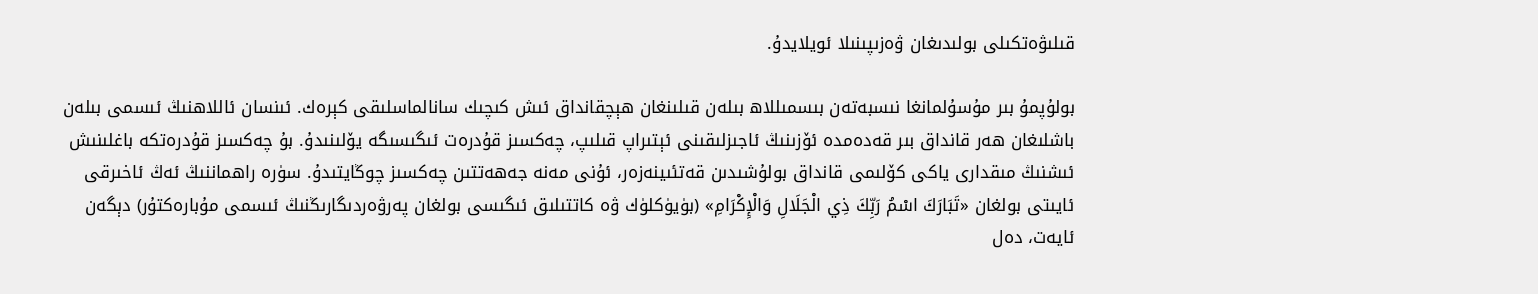قىلىۋەتكىلى بولىدىغان ۋەزىپىنىلا ئويلايدۇ.

بولۇپمۇ بىر مۇسۇلمانغا نىسبەتەن بىسمىللاھ بىلەن قىلىنغان ھېچقانداق ئىش كىچىك سانالماسلىقى كېرەك. ئىنسان ئاللاھنىڭ ئىسمى بىلەن باشلىغان ھەر قانداق بىر قەدەمدە ئۆزىنىڭ ئاجىزلىقىنى ئېتىراپ قىلىپ، چەكسىز قۇدرەت ئىگىسىگە يۆلىنىدۇ. بۇ چەكسىز قۇدرەتكە باغلىنىش ئىشنىڭ مىقدارى ياكى كۆلىمى قانداق بولۇشىدىن قەتئىينەزەر، ئۇنى مەنە جەھەتتىن چەكسىز چوڭايتىدۇ. سۈرە راھماننىڭ ئەڭ ئاخىرقى ئايىتى بولغان «تَبَارَكَ اسْمُ رَبِّكَ ذِي الْجَلَالِ وَالْإِكْرَامِ» (بۈيۈكلۈك ۋە كاتتىلىق ئىگىسى بولغان پەرۋەردىگارىڭنىڭ ئىسمى مۇبارەكتۇر) دېگەن ئايەت، دەل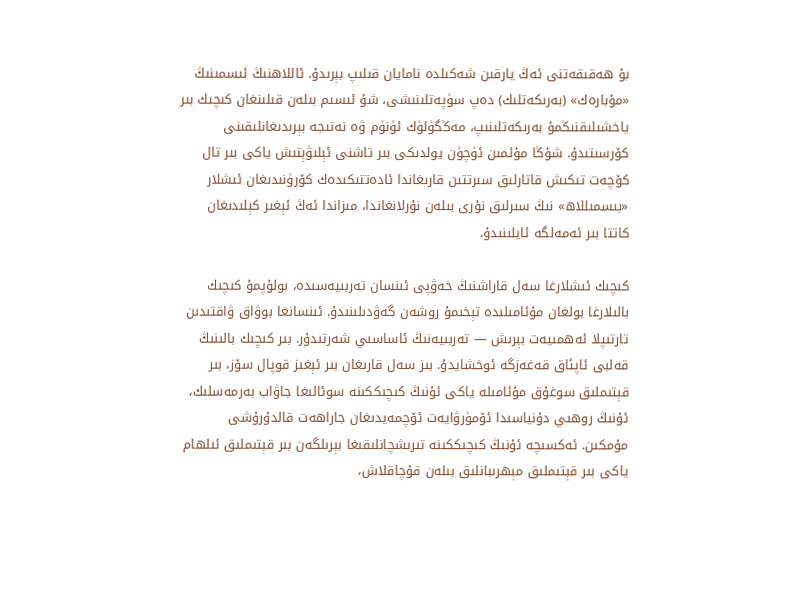بۇ ھەقىقەتنى ئەڭ يارقىن شەكىلدە نامايان قىلىپ بېرىدۇ. ئاللاھنىڭ ئىسمىنىڭ «مۇبارەك» (بەرىكەتلىك) دەپ سۈپەتلىنىشى، شۇ ئىسىم بىلەن قىلىنغان كىچىك بىر ياخشىلىقنىڭمۇ بەرىكەتلىنىپ، مەڭگۈلۈك ئۈنۈم ۋە نەتىجە بېرىدىغانلىقىنى كۆرسىتىدۇ. شۇڭا مۇئمىن ئۈچۈن يولدىكى بىر تاشنى ئېلىۋېتىش ياكى بىر تال كۆچەت تىكىش قاتارلىق سىرتتىن قارىغاندا ئادەتتىكىدەك كۆرۈنىدىغان ئىشلار «بىسمىللاھ» نىڭ سىرلىق نۇرى بىلەن نۇرلانغاندا، مىزاندا ئەڭ ئېغىر كېلىدىغان كاتتا بىر ئەمەلگە ئايلىنىدۇ.

كىچىك ئىشلارغا سەل قاراشنىڭ خەۋپى ئىنسان تەربىيەسىدە، بولۇپمۇ كىچىك بالىلارغا بولغان مۇئامىلىدە تېخىمۇ روشەن گەۋدىلىنىدۇ. ئىنسانغا بوۋاق ۋاقتىدىن تارتىپلا ئەھمىيەت بېرىش — تەربىيەنىڭ ئاساسىي شەرتىدۇر. بىر كىچىك بالىنىڭ قەلبى ئاپئاق قەغەزگە ئوخشايدۇ. بىز سەل قارىغان بىر ئېغىز قوپال سۆز، بىر قېتىملىق سوغۇق مۇئامىلە ياكى ئۇنىڭ كىچىككىنە سوئالىغا جاۋاب بەرمەسلىك، ئۇنىڭ روھىي دۇنياسىدا ئۆمۈرۋايەت ئۆچمەيدىغان جاراھەت قالدۇرۇشى مۇمكىن. ئەكسىچە ئۇنىڭ كىچىككىنە تىرىشچانلىقىغا بېرىلگەن بىر قېتىملىق ئىلھام ياكى بىر قېتىملىق مېھرىبانلىق بىلەن قۇچاقلاش،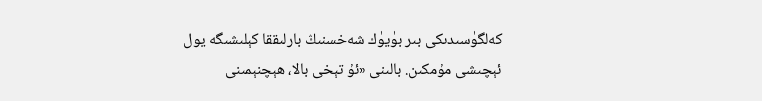كەلگۈسىدىكى بىر بۈيۈك شەخسنىڭ بارلىققا كېلىشىگە يول ئېچىشى مۇمكىن. بالىنى «ئۇ تېخى بالا، ھېچنېمىنى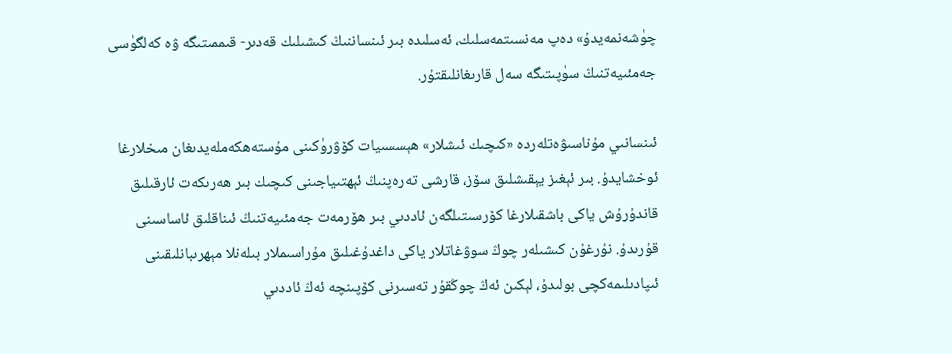چۈشەنمەيدۇ» دەپ مەنسىتمەسلىك، ئەسلىدە بىر ئىنساننىڭ كىشىلىك قەدىر- قىممىتىگە ۋە كەلگۈسى جەمئىيەتنىڭ سۈپىتىگە سەل قارىغانلىقتۇر.

ئىنسانىي مۇناسىۋەتلەردە «كىچىك ئىشلار» ھېسسىيات كۆۋرۈكىنى مۇستەھكەملەيدىغان مىخلارغا ئوخشايدۇ. بىر ئېغىز يېقىشلىق سۆز، قارشى تەرەپنىڭ ئېھتىياجىنى كىچىك بىر ھەرىكەت ئارقىلىق قاندۇرۇش ياكى باشقىلارغا كۆرسىتىلگەن ئاددىي بىر ھۆرمەت جەمئىيەتنىڭ ئىناقلىق ئاساسىنى قۇرىدۇ. نۇرغۇن كىشىلەر چوڭ سوۋغاتلار ياكى داغدۇغىلىق مۇراسىملار بىلەنلا مېھرىبانلىقىنى ئىپادىلىمەكچى بولىدۇ، لېكىن ئەڭ چوڭقۇر تەسىرنى كۆپىنچە ئەڭ ئاددىي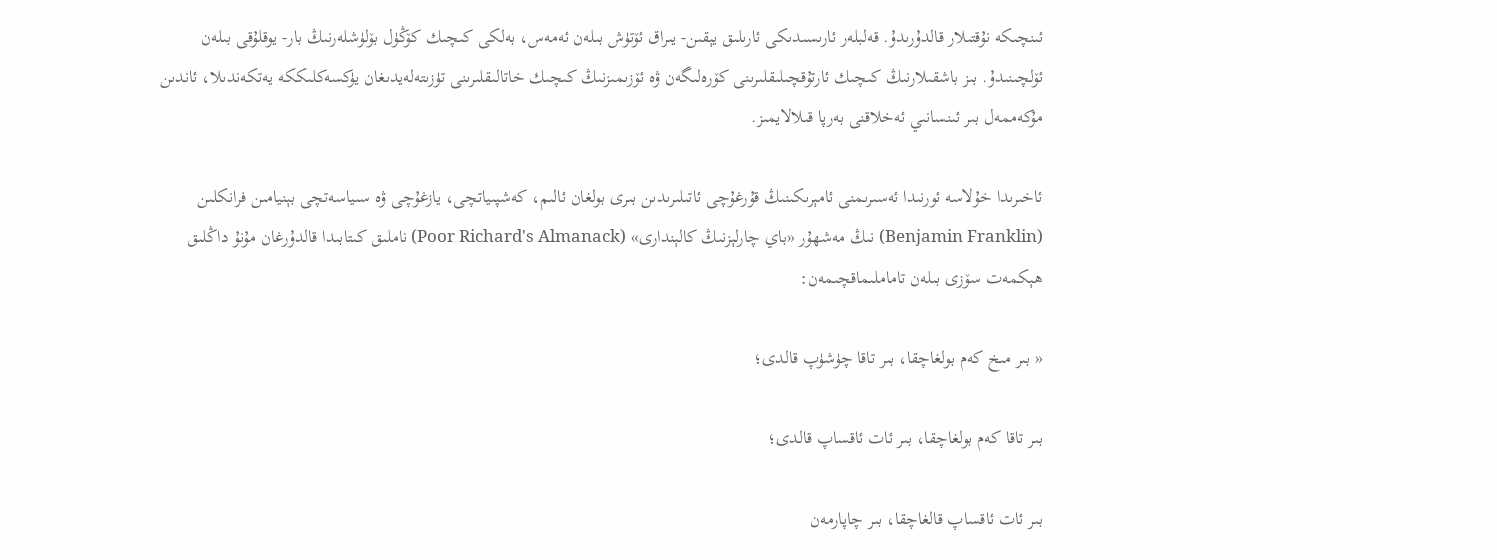ئىنچىكە نۇقتىلار قالدۇرىدۇ. قەلبلەر ئارىسىدىكى ئارىلىق يېقىن- يىراق ئۆتۈش بىلەن ئەمەس، بەلكى كىچىك كۆڭۈل بۆلۈشلەرنىڭ بار- يوقلۇقى بىلەن ئۆلچىنىدۇ. بىز باشقىلارنىڭ كىچىك ئارتۇقچىلىقلىرىنى كۆرەلىگەن ۋە ئۆزىمىزنىڭ كىچىك خاتالىقلىرىنى تۈزىتەلەيدىغان يۈكسەكلىككە يەتكەندىلا، ئاندىن مۇكەممەل بىر ئىنسانىي ئەخلاقنى بەرپا قىلالايمىز.

ئاخىرىدا خۇلاسە ئورنىدا ئەسىرىمنى ئامېرىكىنىڭ قۇرغۇچى ئاتىلىرىدىن بىرى بولغان ئالىم، كەشپىياتچى، يازغۇچى ۋە سىياسەتچى بېنيامىن فرانكلىن (Benjamin Franklin) نىڭ مەشھۇر «باي چارلېزنىڭ كالېندارى» (Poor Richard's Almanack) ناملىق كىتابىدا قالدۇرغان مۇنۇ داڭلىق ھېكمەت سۆزى بىلەن تاماملىماقچىمەن:

« بىر مىخ كەم بولغاچقا، بىر تاقا چۈشۈپ قالدى؛

بىر تاقا كەم بولغاچقا، بىر ئات ئاقساپ قالدى؛

بىر ئات ئاقساپ قالغاچقا، بىر چاپارمەن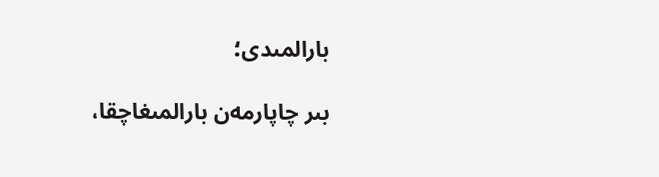بارالمىدى؛

بىر چاپارمەن بارالمىغاچقا،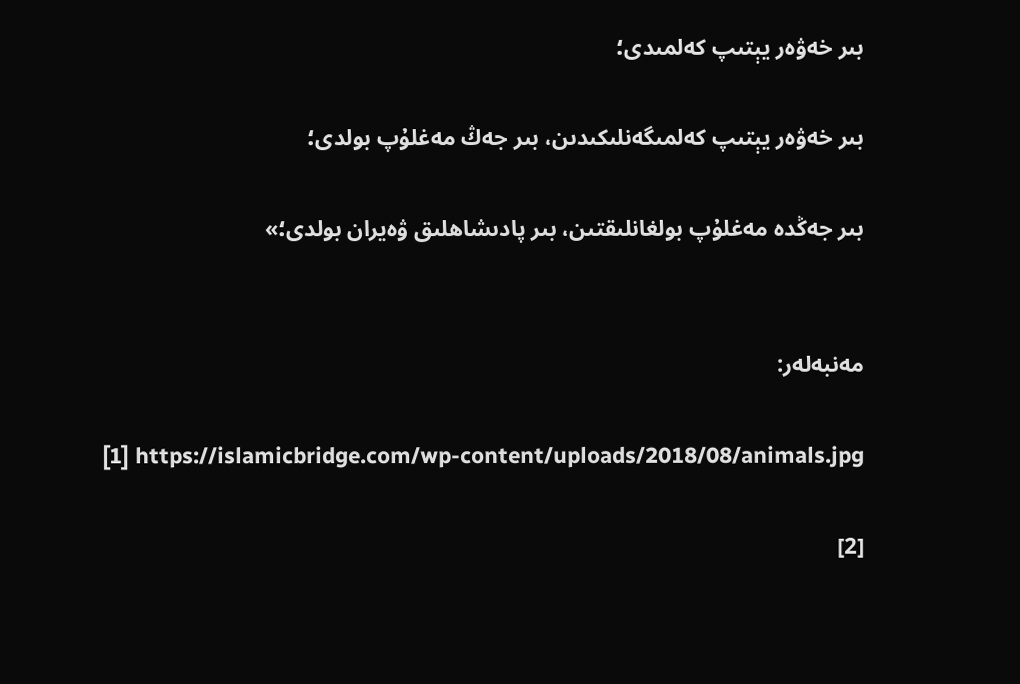بىر خەۋەر يېتىپ كەلمىدى؛

بىر خەۋەر يېتىپ كەلمىگەنلىكىدىن، بىر جەڭ مەغلۇپ بولدى؛

بىر جەڭدە مەغلۇپ بولغانلىقتىن، بىر پادىشاھلىق ۋەيران بولدى؛»


مەنبەلەر:

[1] https://islamicbridge.com/wp-content/uploads/2018/08/animals.jpg

[2]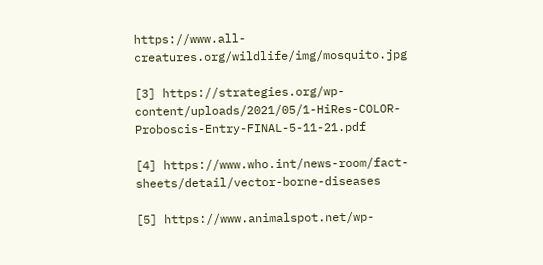https://www.all-creatures.org/wildlife/img/mosquito.jpg

[3] https://strategies.org/wp-content/uploads/2021/05/1-HiRes-COLOR-Proboscis-Entry-FINAL-5-11-21.pdf

[4] https://www.who.int/news-room/fact-sheets/detail/vector-borne-diseases

[5] https://www.animalspot.net/wp-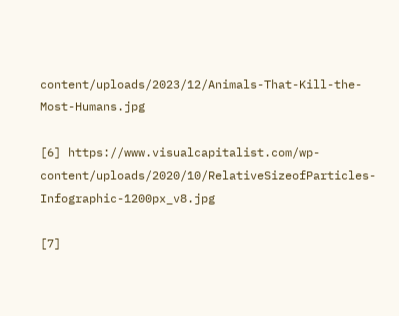content/uploads/2023/12/Animals-That-Kill-the-Most-Humans.jpg

[6] https://www.visualcapitalist.com/wp-content/uploads/2020/10/RelativeSizeofParticles-Infographic-1200px_v8.jpg

[7]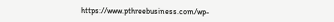https://www.pthreebusiness.com/wp-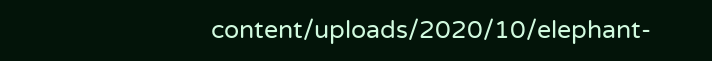content/uploads/2020/10/elephant-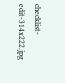checklist-edit-314x222.jpg